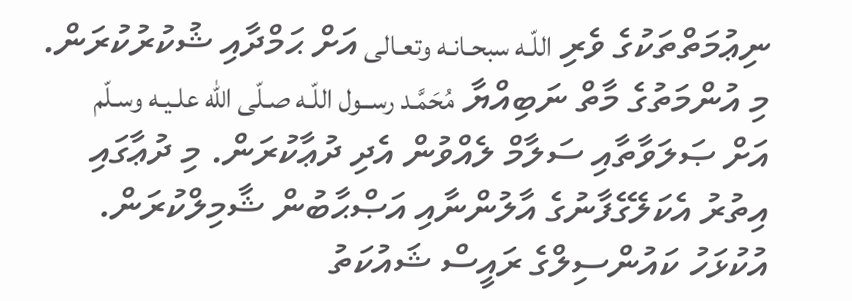ނިޢުމަތްތަކުގެ ވެރި اللّـه سبحـانـه وتعـالى އަށް ޙަމްދާއި ޝުކުރުކުރަން. މި އުންމަތުގެ މާތް ނަބިއްޔާ مُحَمَّـد رســول اللّـه صـلّى الله علـيـه وسـلّم އަށް ޞަލަވާތާއި ސަލާމް ލެއްވުން އެދި ދުޢާކުރަން. މި ދުޢާގައި އިތުރު އެކަލޭގެފާނުގެ އާލުންނާއި އަޞްޙާބުން ޝާމިލްކުރަން.
އުކުޅަހު ކައުންސިލްގެ ރައީސް ޝައުކަތު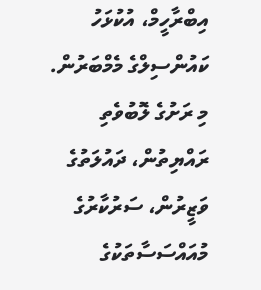އިބްރާހީމް، އުކުޅަހު ކައުންސިލްގެ މެމްބަރުން. މި ރަށުގެ ލޮބުވެތި ރައްޔިތުން، ދައުލަތުގެ ވަޒީރުން، ސަރުކާރުގެ މުއައްސަސާތަކުގެ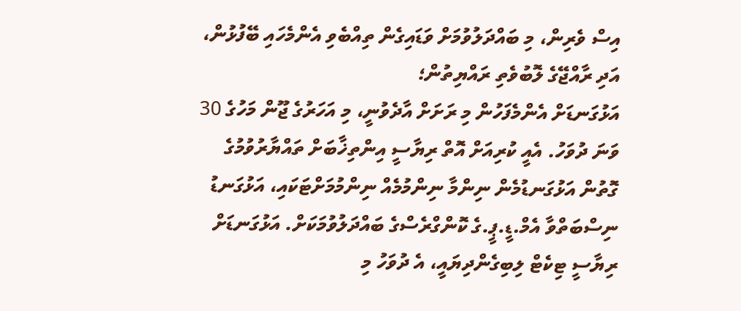އިސް ވެރިން، މި ބައްދަލުވުމަށް ވަޑައިގެން ތިއްބެވި އެންމެހައި ބޭފުޅުން، އަދި ރާއްޖޭގެ ލޮބުވެތި ރައްޔިތުން؛
އަޅުގަނޑަށް އެންމެފަހުން މި ރަށަށް އާދެވުނީ، މި އަހަރުގެ ޖޫން މަހުގެ 30 ވަނަ ދުވަހު. އެއީ ކުރިއަށް އޮތް ރިޔާސީ އިންތިޚާބަށް ތައްޔާރުވުމުގެ ގޮތުން އަޅުގަނޑުމެން ނިންމާ ނިންމުމެއް ނިންމުމަށްޓަކައި، އަޅުގަނޑު ނިސްބަތްވާ އެމް.ޑީ.ޕީ.ގެ ކޮންގްރެސްގެ ބައްދަލުވުމަކަށް. އަޅުގަނޑަށް ރިޔާސީ ޓިކެޓް ލިބިގެންދިޔައީ، އެ ދުވަހު މި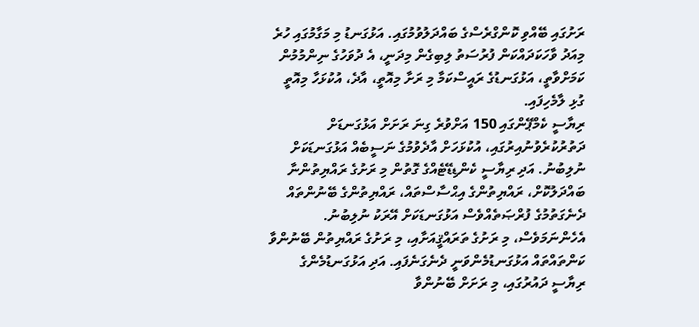ރަށުގައި ބޭއްވި ކޮންގްރެސްގެ ބައްދަލުވުމުގައި. އަޅުގަނޑު މި މަގާމުގައި ހުރެ މިއަދު ވާހަކަދައްކަން ފުރުސަތު ލިބިގެން މިދަނީ، އެ ދުވަހުގެ ނިންމުމުން ކަމަށްވާތީ، އަޅުގަނޑުގެ ރައީސްކަމާ މި ރަށާ މިއޮތީ، އާދެ، އުކުޅަހާ މިއޮތީ ގުޅި ލާމެހިފައި.
ރިޔާސީ ކެމްޕޭންގައި 150 އަށްވުރެ ގިނަ ރަށަށް އަޅުގަނޑަށް ދަތުރުކުރެވުނުއިރުގައި، އުކުޅަހަށް އާދެވުމުގެ ނަސީބެއް އަޅުގަނޑަކަށް ނުލިބުނު. އަދި ރިޔާސީ ކެންޑިޑޭޓެއްގެ ގޮތުން މި ރަށުގެ ރައްޔިތުންނާ ބައްދަލުކޮށް، ރައްޔިތުންގެ އިޙްސާސްތައް، ރައްޔިތުންގެ ބޭނުންތައް ދެނެގަތުމުގެ ފުރްޞަތެއްވެސް އަޅުގަނޑަކަށް އޭރަކު ނުލިބުނު. އެހެންނަމަވެސް، މި ރަށުގެ ތަރައްޤީއަށާއި، މި ރަށުގެ ރައްޔިތުން ބޭނުންވާ ކަންތައްތައް އަޅުގަނޑުމެންވަނީ ދެނެގަނެފައި. އަދި އަޅުގަނޑުމެންގެ ރިޔާސީ ދައުރުގައި، މި ރަށަށް ބޭނުންވާ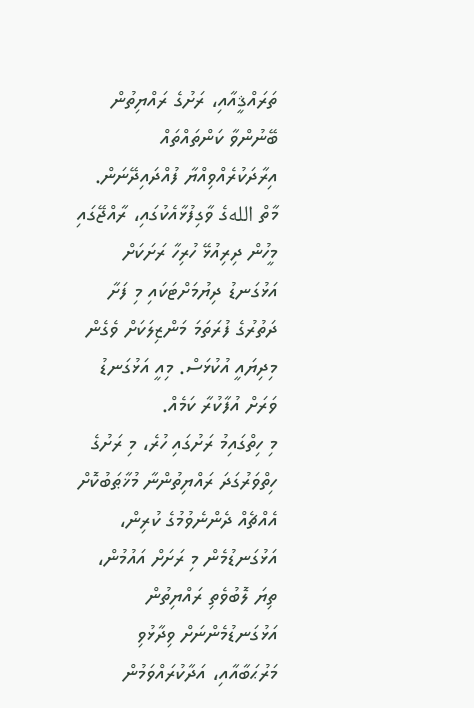ތަރައްޤީއާއި، ރަށުގެ ރައްޔިތުން ބޭނުންވާ ކަންތައްތައް އިރާދަކުރެއްވިއްޔާ ފުއްދައިދޭނަން.
މާތް اللهގެ ވާގިފުޅާއެކުގައި، ރާއްޖޭގައި މީހުން ދިރިއުޅޭ ހުރިހާ ރަށަކަށް އަޅުގަނޑު ދިޔުމަށްޓަކައި މި ފަށާ ދަތުރުގެ ފުރަތަމަ މަންޒިލަކަށް ވެގެން މިދިޔައީ އުކުޅަސް. މިއީ އަޅުގަނޑު ވަރަށް އުފާކުރާ ކަމެއް.
މި ހިތްގައިމު ރަށުގައި ހުރެ، މި ރަށުގެ ހިތްވަރުގަދަ ރައްޔިތުންނާ މުޚާޠަބުކޮށް އެއްޗެއް ދެންނެވުމުގެ ކުރިން، އަޅުގަނޑުމެން މި ރަށަށް އައުމުން، ތިޔަ ލޮބުވެތި ރައްޔިތުން އަޅުގަނޑުމެންނަށް ވިދާޅުވި މަރުޙަބާއާއި، އަދާކުރައްވަމުން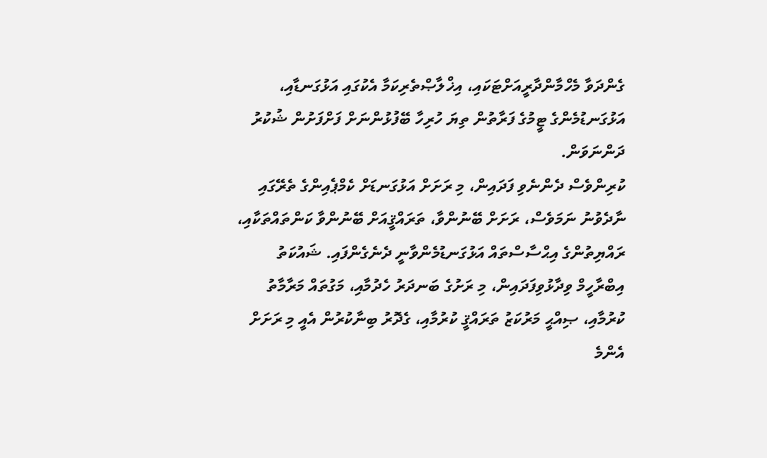ގެންދަވާ މެހްމާންދާރީއަށްޓަކައި، އިޚްލާޞްތެރިކަމާ އެކުގައި އަޅުގަނޑާއި، އަޅުގަނޑުމެންގެ ޓީމުގެ ފަރާތުން ތިޔަ ހުރިހާ ބޭފުޅުންނަށް ފަށްފަށުން ޝުކުރު ދަންނަވަން.
ކުރިންވެސް ދެންނެވި ފަދައިން، މި ރަށަށް އަޅުގަނޑަށް ކެމްޕެއިންގެ ތެރޭގައި ނާދެވުނު ނަމަވެސް، ރަށަށް ބޭނުންވާ، ތަރައްޤީއަށް ބޭނުންވާ ކަންތައްތަކާއި، ރައްޔިތުންގެ އިޙްސާސްތައް އަޅުގަނޑުމެންވާނީ ދެނެގެންފައި. ޝައުކަތު އިބްރާހީމް ވިދާޅުވިފަދައިން، މި ރަށުގެ ބަނދަރު ހެދުމާއި، މަގުތައް މަރާމާތު ކުރުމާއި، ޞިއްޙީ މަރުކަޒު ތަރައްޤީ ކުރުމާއި، ގެދޮރު ބިނާކުރުން އެއީ މި ރަށަށް އެންމެ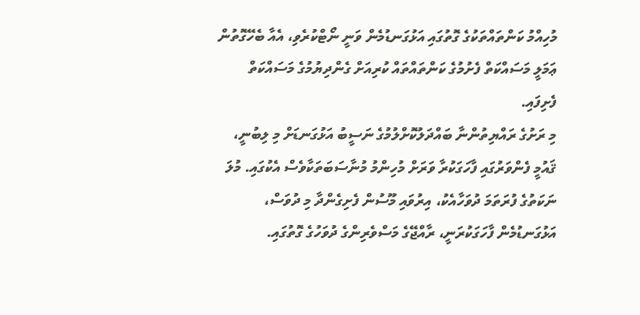މުހިއްމު ކަންތައްތަކުގެ ގޮތުގައި އަޅުގަނޑުމެން ވަނީ ނޯޓްކުރެވި، އެއާ ބެހޭގޮތުން ޢަމަލީ މަސައްކަތް ފެށުމުގެ ކަންތައްތައް ކުރިއަށް ގެންދިޔުމުގެ މަސައްކަތް ފެށިފައި.
މި ރަށުގެ ރައްޔިތުންނާ ބައްދަލުކޮށްލުމުގެ ނަސީބު އަޅުގަނޑަށް މި ލިބުނީ، ޤައުމީ ފެންވަރުގައި ފާހަގަކުރާ ވަރަށް މުހިންމު މުނާސަބަތަކާވެސް އެކުގައި. މުލަ ނަކަތުގެ ފުރަތަމަ ދުވަހާއެކު، އިރުވައި މޫސުން ފެށިގެންދާ މި ދުވަސް، އަޅުގަނޑުމެން ފާހަގަކުރަނީ، ރާއްޖޭގެ މަސްވެރިންގެ ދުވަހުގެ ގޮތުގައި.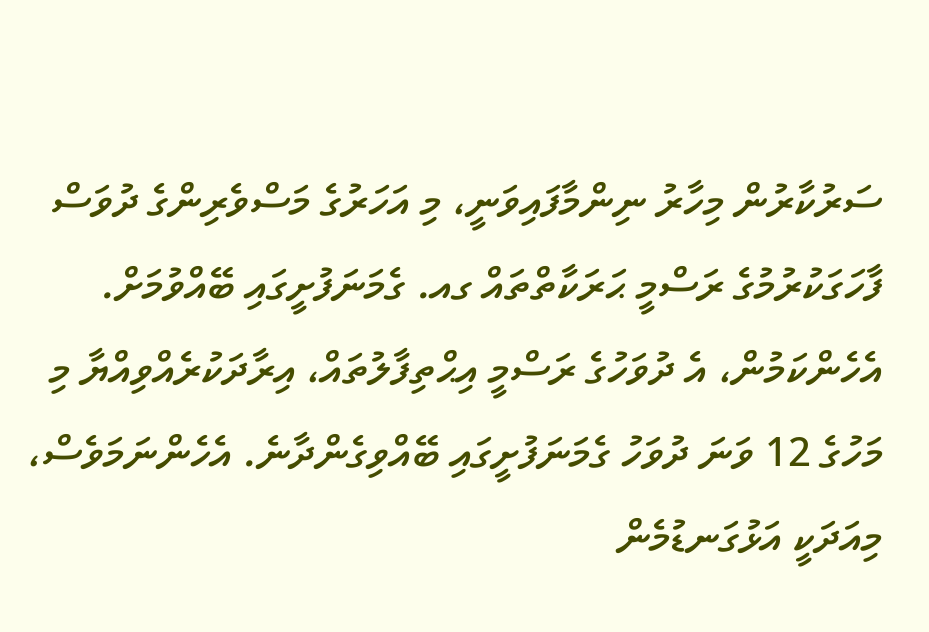ސަރުކާރުން މިހާރު ނިންމާފައިވަނީ، މި އަހަރުގެ މަސްވެރިންގެ ދުވަސް ފާހަގަކުރުމުގެ ރަސްމީ ޙަރަކާތްތައް ގއ. ގެމަނަފުށީގައި ބޭއްވުމަށް. އެހެންކަމުން، އެ ދުވަހުގެ ރަސްމީ އިޙްތިފާލުތައް، އިރާދަކުރެއްވިއްޔާ މި މަހުގެ 12 ވަނަ ދުވަހު ގެމަނަފުށީގައި ބޭއްވިގެންދާނެ. އެހެންނަމަވެސް، މިއަދަކީ އަޅުގަނޑުމެން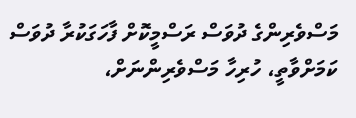މަސްވެރިންގެ ދުވަސް ރަސްމީކޮށް ފާހަގަކުރާ ދުވަސް ކަމަށްވާތީ، ހުރިހާ މަސްވެރިންނަށް،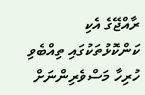ރާއްޖޭގެ އެކި ކަންކޮޅުތަކުގައި ތިއްބެވި ހުރިހާ މަސްވެރިންނަށް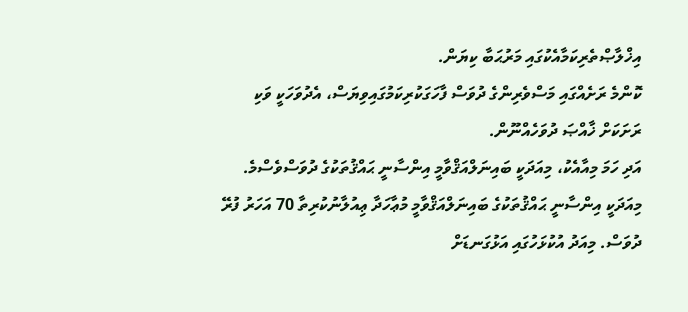އިޚްލާޞްތެރިކަމާއެކުގައި މަރުޙަބާ ކިޔަން.
ކޮންމެ ރަށެއްގައި މަސްވެރިންގެ ދުވަސް ފާހަގަކުރިކަމުގައިވިޔަސް، އެދުވަހަކީ ވަކި ރަށަކަށް ޚާއްޞަ ދުވަހެއްނޫން.
އަދި ހަމަ މިއާއެކު، މިއަދަކީ ބައިނަލްއަޤްވާމީ އިންސާނީ ޙައްޤުތަކުގެ ދުވަސްވެސްމެ. މިއަދަކީ އިންސާނީ ޙައްޤުތަކުގެ ބައިނަލްއަޤްވާމީ މުޢާހަދާ ޢިއުލާނުކުރިތާ 70 އަހަރު ފުރޭ ދުވަސް. މިއަދު އުކުޅަހުގައި އަޅުގަނޑަށް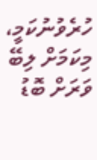ހުރެވުނުކަމީ، މިކަމަށް ލިބޭ ވަރަށް ބޮޑު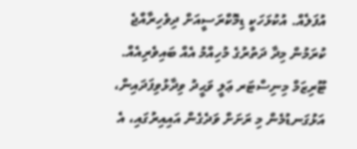އުފަލެއް. އުކުޅަހަކީ ޑިމޮކްރަސީއަށް ދިވެހިރާއްޖެ ކުރަމުން މިދާ ދަތުރުގެ މުހިއްމު އެއް ބައިވެރިއެއް. ޓޫރިޒަމް މިނިސްޓަރ ޢަލީ ވަޙީދު ވިދާޅުވިފަދައިން، އަޅުގަނޑުމެން މި ރަށަށް ވަދެގެން އައިއިރުގައި، އެ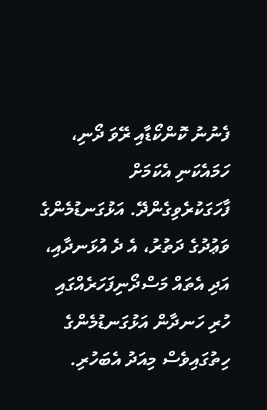ފެނުނު ކޮންކޯޑާއި ރޭވަ ދޯނި، ހަމައެކަނި އެކަމަށް ފާހަގަކުރެވިގެންދޭ. އަޅުގަނޑުމެންގެ ވަޢުދުގެ ދަތުރު، އެ ދެ އުޅަނދާއި، އަދި އެތައް މަސްދޯނިފަހަރެއްގައި ހުރި ހަނދާން އަޅުގަނޑުމެންގެ ހިތުގައިވެސް މިއަދު އެބަހުރި.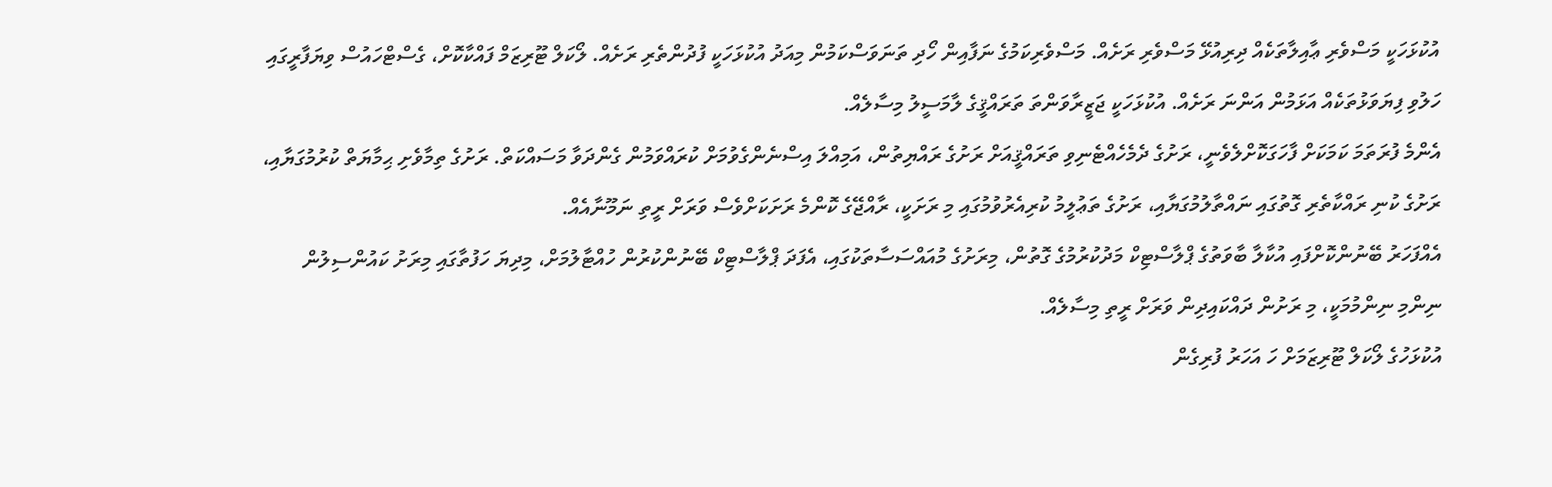އުކުޅަހަކީ މަސްވެރި ޢާއިލާތަކެއް ދިރިއުޅޭ މަސްވެރި ރަށެއް. މަސްވެރިކަމުގެ ނަފާއިން ހޯދި ތަނަވަސްކަމުން މިއަދު އުކުޅަހަކީ ފުދުންތެރި ރަށެއް. ލޯކަލް ޓޫރިޒަމް ފައްކާކޮށް، ގެސްޓްހައުސް ވިޔަފާރީގައި ހަލުވި ފިޔަވަޅުތަކެއް އަޅަމުން އަންނަ ރަށެއް. އުކުޅަހަކީ ޖަޒީރާވަންތަ ތަރައްޤީގެ ލާމަސީލު މިސާލެއް.
އެންމެ ފުރަތަމަ ކަމަކަށް ފާހަގަކޮށްލެވެނީ، ރަށުގެ ދެމެހެއްޓެނިވި ތަރައްޤީއަށް ރަށުގެ ރައްޔިތުން، އަމިއްލަ އިސްނެންގެވުމަށް ކުރައްވަމުން ގެންދަވާ މަސައްކަތް. ރަށުގެ ތިމާވެށި ޙިމާޔަތް ކުރުމުގަޔާއި، ރަށުގެ ކުނި ރައްކާތެރި ގޮތުގައި ނައްތާލުމުގަޔާއި، ރަށުގެ ތަޢުލީމު ކުރިއެރުވުމުގައި މި ރަށަކީ، ރާއްޖޭގެ ކޮންމެ ރަށަކަށްވެސް ވަރަށް ރީތި ނަމޫނާއެއް.
އެއްފަހަރު ބޭނުންކޮށްފައި އުކާލާ ބާވަތުގެ ޕްލާސްޓިކް މަދުކުރުމުގެ ގޮތުން، މިރަށުގެ މުއައްސަސާތަކުގައި، އެފަދަ ޕްލާސްޓިކް ބޭނުންކުރުން ހުއްޓާލުމަށް، މިދިޔަ ހަފުތާގައި މިރަށު ކައުންސިލުން ނިންމި ނިންމުމަކީ، މި ރަށުން ދައްކައިދިން ވަރަށް ރީތި މިސާލެއް.
އުކުޅަހުގެ ލޯކަލް ޓޫރިޒަމަށް ހަ އަހަރު ފުރިގެން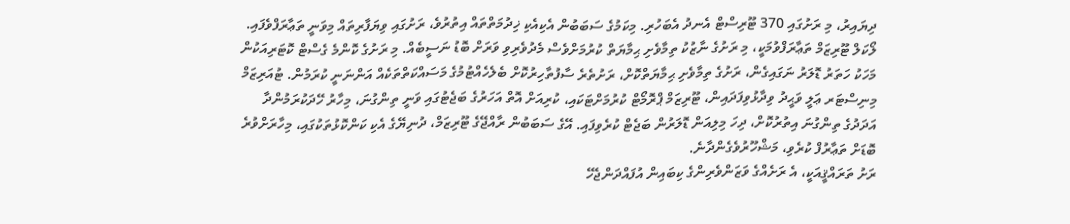ދިޔައިރު، މި ރަށުގައި 370 ޓޫރިސްޓް އެނދު އެބަހުރި. މިކަމުގެ ސަބަބުން އެކިއެކި ޚިދުމަތްތައް އިތުރުވެ، ރަށުގައި ވިޔަފާރިތައް މިވަނީ ތަޢާރަފްވެފައި. ލޯކަލް ޓޫރިޒަމް ތަޢާރަފްވުމަކީ، މި ރަށުގެ ނާޒުކު ތިމާވެށި ޙިމާޔަތް ކުރުމަށްވެސް މެދުވެރިވި ވަރަށް ބޮޑު ނަސީބެއް. މި ރަށުގެ ކޮންމެ ގެސްޓް ކޮޓަރިއަކުން މަހަކު ހަތަރު ޑޮލަރު ނަގައިގެން، ރަށުގެ ތިމާވެށި ޙިމާޔަތްކޮށް، ރަށުތެރެ ސާފުތާހިރުކޮށް ބެލެހެއްޓުމުގެ މަސައްކަތްތަކެއް އަންނަނީ ކުރަމުން. ޓުއަރިޒަމް މިނިސްޓަރ ޢަލީ ވަޙީދު ވިދާޅުވިފަދައިން، ޓޫރިޒަމް ޕްރޮމޯޓް ކުރުމަށްޓަކައި، ކުރިއަށް އޮތް އަހަރުގެ ބަޖެޓުގައި ވަނީ ތިންގުނަ، މިހާރު ހޭދަކުރަމުންދާ އަދަދުގެ ތިންގުނަ އިތުރުކޮށް، ދިހަ މިލިއަން ޑޮލަރުން ބަޖެޓް ކުރެވިފައި. އޭގެ ސަބަބުން ރާއްޖޭގެ ޓޫރިޒަމް، ދުނިޔޭގެ އެކި ކަންކޮޅުތަކުގައި، މިހާރަށްވުރެ ބޮޑަށް ތަޢާރުފް ކުރެވި، މަޝްހޫރުވެގެންދާނެ.
ރަށު ތަރައްޤީއަކީ، އެ ރަށެއްގެ ވަޒަންވެރިންގެ ކިބައިން އުފައްދަންޖެހޭ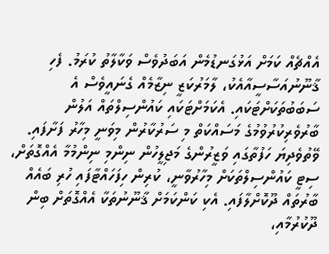އެއްޗެއް ކަމަށް އަޅުގަނޑުމެން އަބަދުވެސް ވަކާލާތު ކުރަމު. ފެހި ޤާނޫނުއަސާސީއާއެކު، ލާމަރުކަޒީ ނިޒާމެއް ގެނައީވެސް އެ ސަބަބުތަކަށްޓަކައި. އެކަމަށްޓަކައި ކައުންސިލްތައް އަލުން ބާރުވެރިކުރުވުމުގެ މަސައްކަތް މި ސަރުކާރުން މިވަނީ މިހާރު ފަށާފައި.
ވޭތުވެދިޔަ ހަފުތާގައި ވަޒީރުންގެ މަޖިލީހުން ނިންމި ނިންމުމާ އެއްގޮތަށް، ސިޓީ ކައުންސިލްތަކަށް މިހާރުވާނީ، ކުރިން ހިފަހައްޓާފައި ހުރި ބައެއް ބާރުތައް ދޫކޮށްލާފައި. އެކި ކަންކަމަށް ޤާނޫނުތަކާ އެއްގޮތަށް ބިން ދޫކުރުމާއި،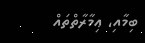ބިމާއި، ޢިމާރާތްތައް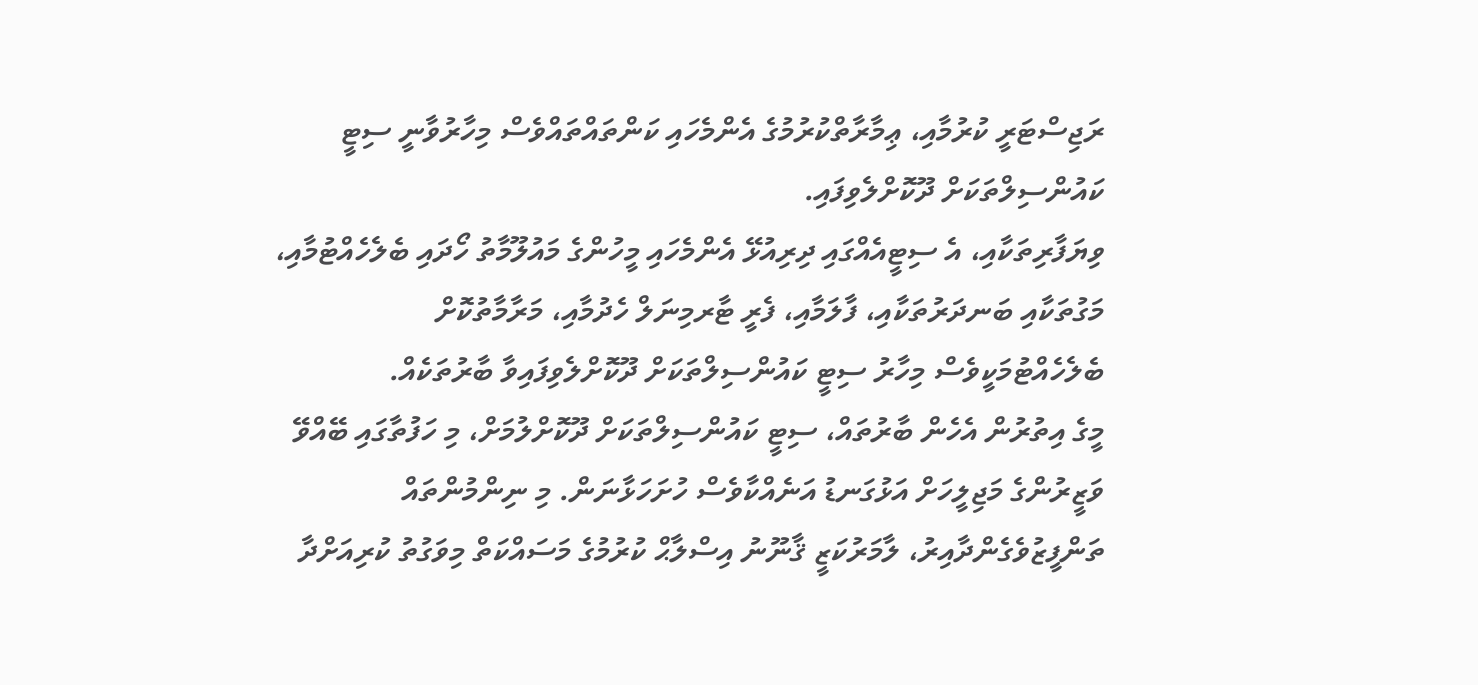ރަޖިސްޓަރީ ކުރުމާއި، ޢިމާރާތްކުރުމުގެ އެންމެހައި ކަންތައްތައްވެސް މިހާރުވާނީ ސިޓީ ކައުންސިލްތަކަށް ދޫކޮށްލެވިފައި.
ވިޔަފާރިތަކާއި، އެ ސިޓީއެއްގައި ދިރިއުޅޭ އެންމެހައި މީހުންގެ މައުލޫމާތު ހޯދައި ބެލެހެއްޓުމާއި، މަގުތަކާއި ބަނދަރުތަކާއި، ފާލަމާއި، ފެރީ ޓާރމިނަލް ހެދުމާއި، މަރާމާތުކޮށް ބެލެހެއްޓުމަކީވެސް މިހާރު ސިޓީ ކައުންސިލްތަކަށް ދޫކޮށްލެވިފައިވާ ބާރުތަކެއް.
މީގެ އިތުރުން އެހެން ބާރުތައް، ސިޓީ ކައުންސިލްތަކަށް ދޫކޮށްލުމަށް، މި ހަފުތާގައި ބޭއްވޭ ވަޒީރުންގެ މަޖިލީހަށް އަޅުގަނޑު އަނެއްކާވެސް ހުށަހަޅާނަން. މި ނިންމުންތައް ތަންފީޒުވެގެންދާއިރު، ލާމަރުކަޒީ ޤާނޫނު އިސްލާޙް ކުރުމުގެ މަސައްކަތް މިވަގުތު ކުރިއަށްދާ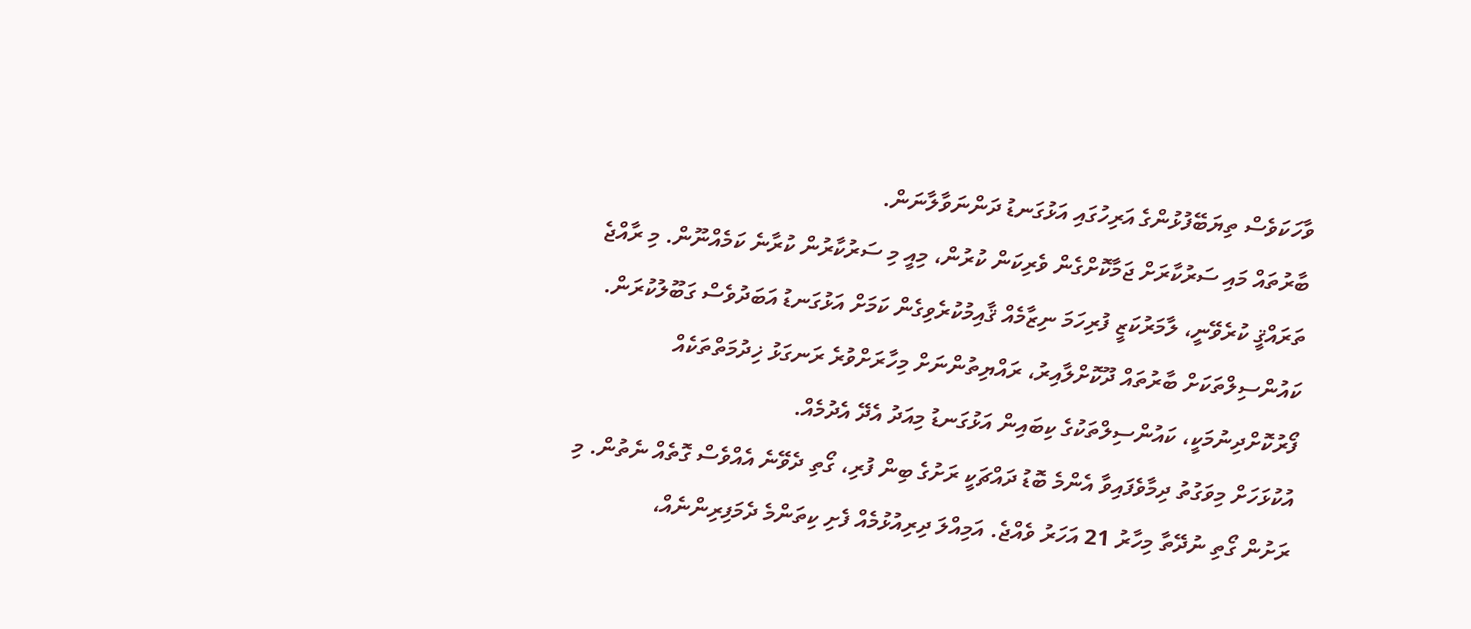ވާހަކަވެސް ތިޔަބޭފުޅުންގެ އަރިހުގައި އަޅުގަނޑު ދަންނަވާލާނަން.
ބާރުތައް މައި ސަރުކާރަށް ޖަމާކޮށްގެން ވެރިކަން ކުރުން، މިއީ މި ސަރުކާރުން ކުރާނެ ކަމެއްނޫން. މި ރާއްޖެ ތަރައްޤީ ކުރެވޭނީ، ލާމަރުކަޒީ ފުރިހަމަ ނިޒާމެއް ޤާއިމުކުރެވިގެން ކަމަށް އަޅުގަނޑު އަބަދުވެސް ގަބޫލުކުރަން. ކައުންސިލްތަކަށް ބާރުތައް ދޫކޮށްލާއިރު، ރައްޔިތުންނަށް މިހާރަށްވުރެ ރަނގަޅު ޚިދުމަތްތަކެއް ފޯރުކޮށްދިނުމަކީ، ކައުންސިލްތަކުގެ ކިބައިން އަޅުގަނޑު މިއަދު އެދޭ އެދުމެއް.
އުކުޅަހަށް މިވަގުތު ދިމާވެފައިވާ އެންމެ ބޮޑު ދައްޗަކީ ރަށުގެ ބިން ފުރި، ގޯތި ދެވޭނެ އެއްވެސް ގޮތެއް ނެތުން. މި ރަށުން ގޯތި ނުދޭތާ މިހާރު 21 އަހަރު ވެއްޖެ. އަމިއްލަ ދިރިއުޅުމެއް ފެށި ކިތަންމެ ދެމަފިރިންނެއް،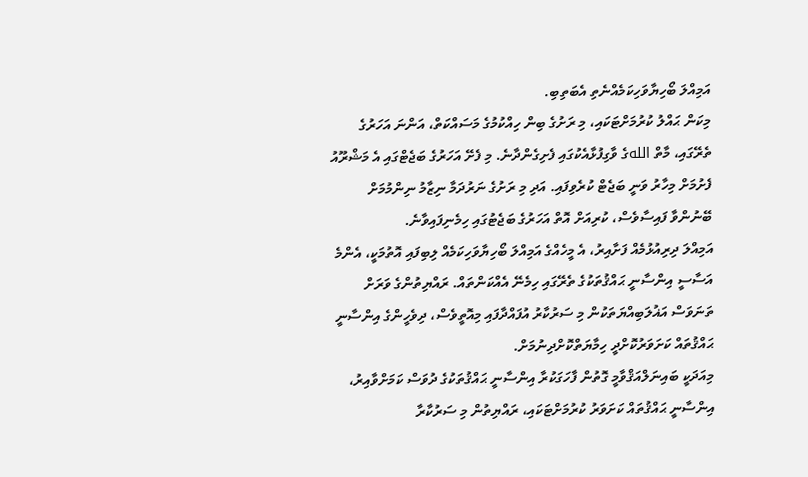އަމިއްލަ ބޯހިޔާވަހިކަމެއްނެތި އެބަތިބި.
މިކަން ޙައްލު ކުރުމަށްޓަކައި، މި ރަށުގެ ބިން ހިއްކުމުގެ މަސައްކަތް، އަންނަ އަހަރުގެ ތެރޭގައި، މާތް اللهގެ ވާގިފުޅާއެކުގައި ފެށިގެންދާނެ. މި ފެށޭ އަހަރުގެ ބަޖެޓްގައި އެ މަޝްރޫއު ފެށުމަށް މިހާރު ވަނީ ބަޖެޓް ކުރެވިފައި. އަދި މި ރަށުގެ ނަރުދަމާ ނިޒާމު ނިންމުމަށް ބޭނުންވާ ފައިސާވެސް، ކުރިއަށް އޮތް އަހަރުގެ ބަޖެޓުގައި ހިމެނިފައިވާނެ.
އަމިއްލަ ދިރިއުޅުމެއް ފަށާއިރު، އެ މީހެއްގެ އަމިއްލަ ބޯހިޔާވަހިކަމެއް ލިބިފައި އޮތުމަކީ، އެންމެ އަސާސީ އިންސާނީ ޙައްޤުތަކުގެ ތެރޭގައި ހިމެނޭ އެއްކަންތައް. ރައްޔިތުންގެ ވަރަށް ތަނަވަސް އަޣުލަބިއްޔަތަކުން މި ސަރުކާރު އުފައްދާފައި މިއޮތީވެސް، ދިވެހީންގެ އިންސާނީ ޙައްޤުތައް ކަށަވަރުކޮށްދީ ހިމާޔަތްކޮށްދިނުމަށް.
މިއަދަކީ ބައިނަލްއަޤްވާމީ ގޮތުން ފާހަގަކުރާ އިންސާނީ ޙައްޤުތަކުގެ ދުވަސް ކަމަށްވާއިރު، އިންސާނީ ޙައްޤުތައް ކަށަވަރު ކުރުމަށްޓަކައި، ރައްޔިތުން މި ސަރުކާރާ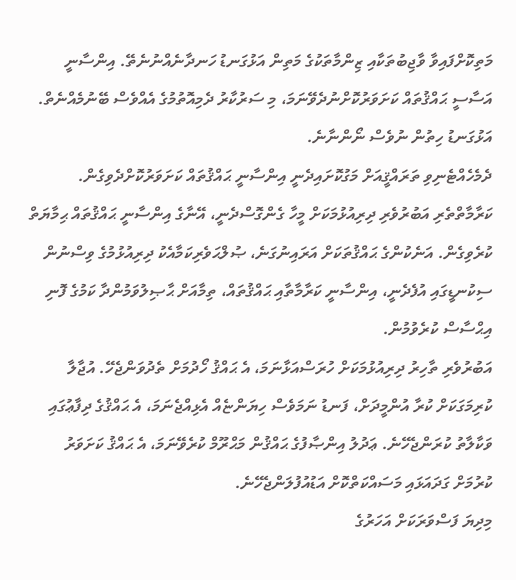މަތިކޮށްފައިވާ ވާޖިބުތަކާއި ޒިންމާތަކުގެ މަތިން އަޅުގަނޑު ހަނދާނެއްނުނެތޭ. އިންސާނީ އަސާސީ ޙައްޤުތައް ކަށަވަރުކޮށްނުދެވޭނަމަ، މި ސަރުކާރު ދެމިއޮތުމުގެ އެއްވެސް ބޭނުމެއްނެތް. އަޅުގަނޑު ހިތުން ނުވެސް ނޯންނާނެ.
ދެމެހެއްޓެނިވި ތަރައްޤީއަށް މަގުކޮށައިދެނީ އިންސާނީ ޙައްޤުތައް ކަށަވަރުކޮށްދެވިގެން. ކަރާމާތްތެރި އަބުރުވެރި ދިރިއުޅުމަކަށް މީހާ ގެންގޮސްދެނީ، އޭނާގެ އިންސާނީ ޙައްޤުތައް ޙިމާޔަތް ކުރެވިގެން. އަނެކުންގެ ޙައްޤުތަކަށް އަރައިނުގަނެ، ޞުލްޙަވެރިކަމާއެކު ދިރިއުޅުމުގެ ވިސްނުން ސިކުނޑީގައި އުފެދެނީ، އިންސާނީ ކަރާމާތާއި ޙައްޤުތައް، ތިމާއަށް ޙާޞިލުވަމުންދާ ކަމުގެ ފޮނި އިޙްސާސް ކުރެވުމުން.
އަބުރުވެރި ތާހިރު ދިރިއުޅުމަކަށް ހުރަސްއަޅާނަމަ، އެ ޙައްޤު ހޯދުމަށް ތެދުވަންޖެހޭ. އުޖާލާ ކުރިމަގަކަށް ކުރާ އުންމީދަށް، ފަނޑު ނަމަވެސް ހިޔަންޏެއް އެޅިއްޖެނަމަ، އެ ޙައްޤުގެ ދިފާޢުގައި ވަކާލާތު ކުރަންޖެހޭނެ. ޢަދުލު އިންޞާފުގެ ޙައްޤުން މަޙްރޫމް ކުރެވޭނަމަ، އެ ޙައްޤު ކަށަވަރު ކުރުމަށް ގަދައަޅައި މަސައްކަތްކޮށް އަޑުއުފުލަންޖެހޭނެ.
މިދިޔަ ފަސްވަރަކަށް އަހަރުގެ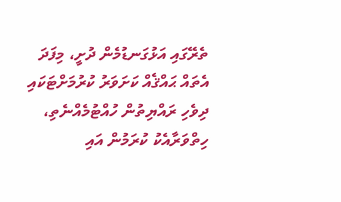ތެރޭގައި އަޅުގަނޑުމެން ދުށީ، މިފަދަ އެތައް ޙައްޤެއް ކަށަވަރު ކުރުމަށްޓަކައި ދިވެހި ރައްޔިތުން ހުއްޓުމެއްނެތި، ހިތްވަރާއެކު ކުރަމުން އައި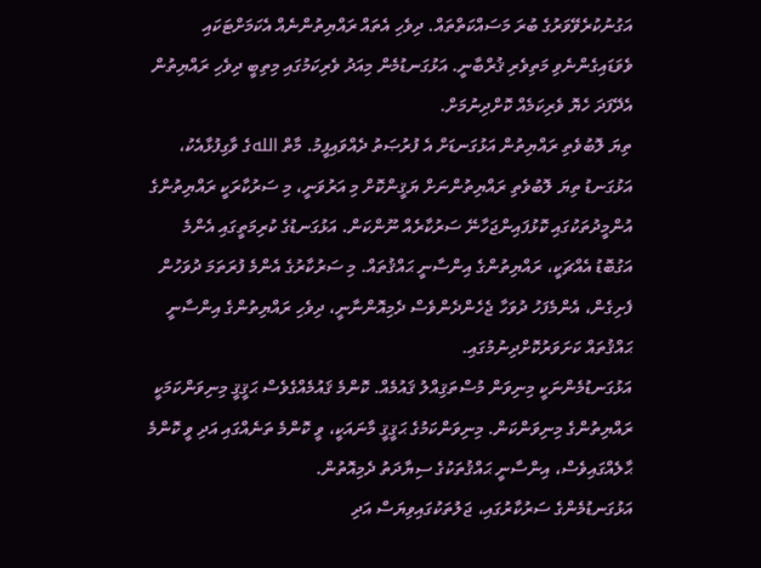އަގުނުކުރެވޭވަރުގެ ބުރަ މަސައްކަތްތައް. ދިވެހި އެތައް ރައްޔިތުންނެއް އެކަމަށްޓަކައި ވެވަޑައިގެންނެވި މަތިވެރި ޤުރްބާނީ. އަޅުގަނޑުމެން މިއަދު ވެރިކަމުގައި މިތިބީ ދިވެހި ރައްޔިތުން އެދޭފަދަ ހެޔޮ ވެރިކަމެއް ކޮށްދިނުމަށް.
ތިޔަ ލޮބުވެތި ރައްޔިތުން އަޅުގަނޑަށް އެ ފުރުޞަތު ދެއްވައިފީމު. މާތް اللهގެ ވާގިފުޅާއެކު، އަޅުގަނޑު ތިޔަ ލޮބުވެތި ރައްޔިތުންނަށް ޔަޤީންކޮށް މި އަރުވަނީ، މި ސަރުކާރަކީ ރައްޔިތުންގެ އުންމީދުތަކުގައި ކޮޅުފައިންޖަހާނޭ ސަރުކާރެއް ނޫންކަން. އަޅުގަނޑުގެ ކުރިމަތީގައި އެންމެ އަގުބޮޑު އެއްޗަކީ، ރައްޔިތުންގެ އިންސާނީ ޙައްޤުތައް. މި ސަރުކާރުގެ އެންމެ ފުރަތަމަ ދުވަހުން ފެށިގެން، އެންމެފަހު ދުވަހާ ޖެހެންދެންވެސް ދެމިއޮންނާނީ، ދިވެހި ރައްޔިތުންގެ އިންސާނީ ޙައްޤުތައް ކަށަވަރުކޮށްދިނުމުގައި.
އަޅުގަނޑުމެންނަކީ މިނިވަން މުސްތަޤިއްލު ޤައުމެއް. ކޮންމެ ޤައުމެއްގެވެސް ޙަޤީޤީ މިނިވަންކަމަކީ ރައްޔިތުންގެ މިނިވަންކަން. މިނިވަންކަމުގެ ޙަޤީޤީ މާނައަކީ، ވީ ކޮންމެ ތަނެއްގައި އަދި ވީ ކޮންމެ ޙާލެއްގައިވެސް، އިންސާނީ ޙައްޤުތަކުގެ ސިޔާދަތު ދެމިއޮތުން.
އަޅުގަނޑުމެންގެ ސަރުކާރުގައި، ޖަލުތަކުގައިވިޔަސް އަދި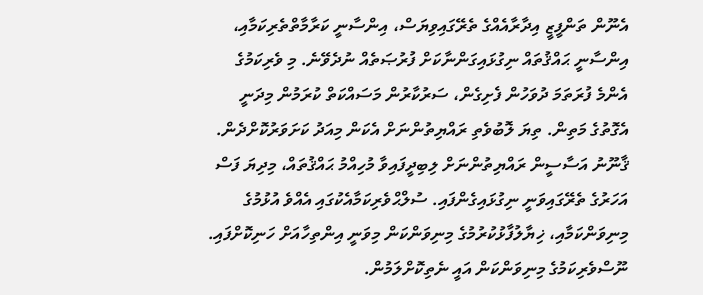އެނޫން ތަންފީޒީ އިދާރާއެއްގެ ތެރޭގައިވިޔަސް، އިންސާނީ ކަރާމާތްތެރިކަމާއި، އިންސާނީ ޙައްޤުތައް ނިގުޅައިގަންނާކަށް ފުރުޞަތެއް ނުދެވޭނެ. މި ވެރިކަމުގެ އެންމެ ފުރަތަމަ ދުވަހުން ފެށިގެން، ސަރުކާރުން މަސައްކަތް ކުރަމުން މިދަނީ އެގޮތުގެ މަތިން. ތިޔަ ލޮބުވެތި ރައްޔިތުންނަށް އެކަން މިއަދު ކަށަވަރުކޮށްދެން.
ޤާނޫނު އަސާސީން ރައްޔިތުންނަށް ލިބިދީފައިވާ މުހިއްމު ޙައްޤުތައް، މިދިޔަ ފަސް އަހަރުގެ ތެރޭގައިވަނީ ނިގުޅައިގެންފައި. ސުލްޙްވެރިކަމާއެކުގައި އެއްވެ އުޅުމުގެ މިނިވަންކަމާއި، ޚިޔާލުފާޅުކުރުމުގެ މިނިވަންކަން މިވަނީ އިންތިހާއަށް ހަނިކޮށްފައި. ނޫސްވެރިކަމުގެ މިނިވަންކަން އައީ ނެތިކޮށްލަމުން.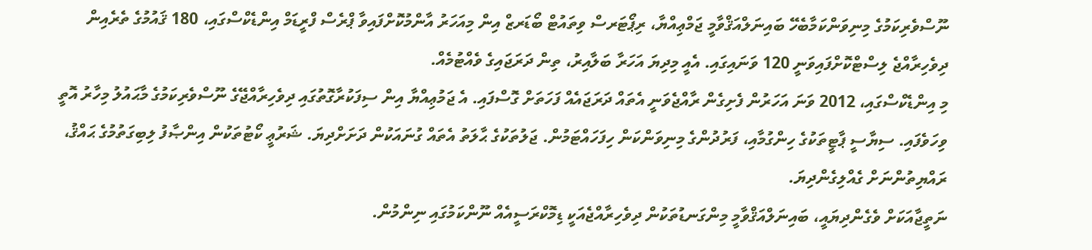ނޫސްވެރިކަމުގެ މިނިވަންކަމާބެހޭ ބައިނަލްއަޤްވާމީ ޖަމްޢިއްޔާ، ރިޕޯޓަރސް ވިތައުޓް ބޯޑަރޒް އިން މިއަހަރު އާންމުކޮށްފައިވާ ޕްރެސް ފްރީޑަމް އިންޑެކްސްގައި، 180 ޤައުމުގެ ތެރެއިން ދިވެހިރާއްޖެ ލިސްޓްކޮށްފައިވަނީ 120 ވަނައިގައި. އެއީ މިދިޔަ އަހަރާ ބަލާއިރު، ތިން ދަރަޖައިގެ ވެއްޓުމެއް.
މި އިންޑެކްސްގައި، 2012 ވަނަ އަހަރުން ފެށިގެން ރާއްޖެވަނީ އެތައް ދަރަޖައެއް ފަހަތަށް ގޮސްފައި. އެ ޖަމުޢިއްޔާ އިން ސިފަކުރާގޮތުގައި ދިވެހިރާއްޖޭގެ ނޫސްވެރިކަމުގެ މާޙައުލު މިހާރު އޮތީ ވިހަވެފައި. ސިޔާސީ ޕާޓީތަކުގެ ހިންގުމާއި، ފަރުދުންގެ މިނިވަންކަން ހިފަހައްޓަމުން. ޖަލުތަކުގެ ޙާލަތު އެތައް ގުނައަކުން ދަށަށްދިޔަ. ޝަރުޢީ ކޯޓުތަކުން އިންޞާފު ލިބިގަތުމުގެ ޙައްޤު، ރައްޔިތުންނަށް ގެއްލިގެންދިޔަ.
ނަތީޖާއަކަށް ވެގެންދިޔައީ، ބައިނަލްއަޤްވާމީ މިންގަނޑުތަކުން ދިވެހިރާއްޖެއަކީ ޑިމޮކްރަސީއެއް ނޫންކަމުގައި ނިންމުން.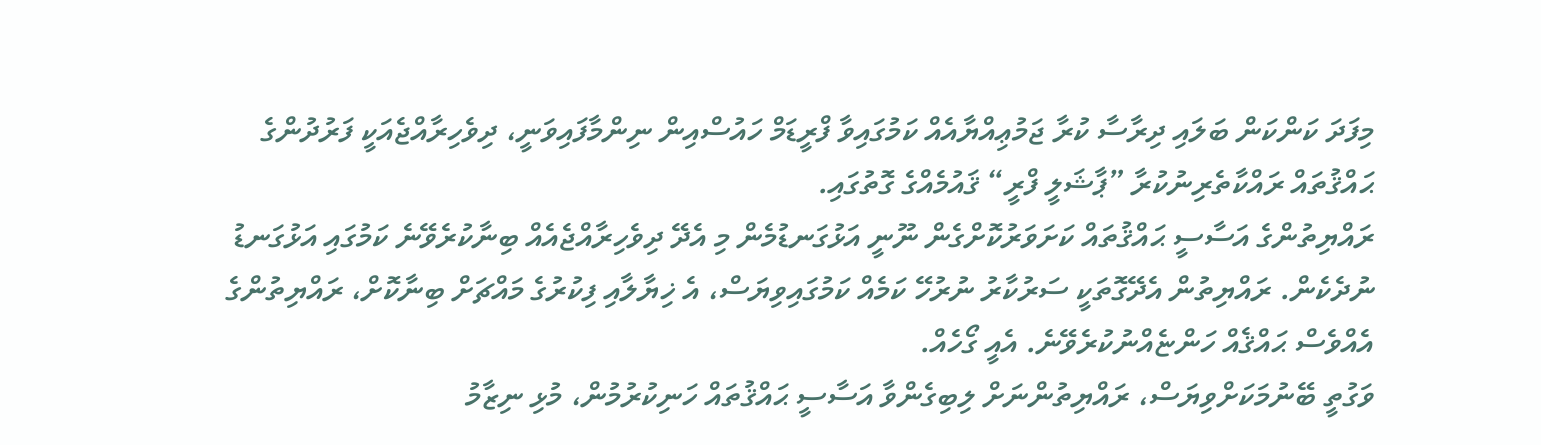މިފަދަ ކަންކަން ބަލައި ދިރާސާ ކުރާ ޖަމުޢިއްޔާއެއް ކަމުގައިވާ ފްރީޑަމް ހައުސްއިން ނިންމާފައިވަނީ، ދިވެހިރާއްޖެއަކީ ފަރުދުންގެ ޙައްޤުތައް ރައްކާތެރިނުކުރާ ”ޕާޝަލީ ފްރީ“ ޤައުމެއްގެ ގޮތުގައި.
ރައްޔިތުންގެ އަސާސީ ޙައްޤުތައް ކަށަވަރުކޮށްގެން ނޫނީ އަޅުގަނޑުމެން މި އެދޭ ދިވެހިރާއްޖެއެއް ބިނާކުރެވޭނެ ކަމުގައި އަޅުގަނޑު ނުދެކެން. ރައްޔިތުން އެދޭގޮތަކީ ސަރުކާރު ނުރުހޭ ކަމެއް ކަމުގައިވިޔަސް، އެ ޚިޔާލާއި ފިކުރުގެ މައްޗަށް ބިނާކޮށް، ރައްޔިތުންގެ އެއްވެސް ޙައްޤެއް ހަންޏެއްނުކުރެވޭނެ. އެއީ ގޯހެއް.
ވަގުތީ ބޭނުމަކަށްވިޔަސް، ރައްޔިތުންނަށް ލިބިގެންވާ އަސާސީ ޙައްޤުތައް ހަނިކުރުމުން، މުޅި ނިޒާމު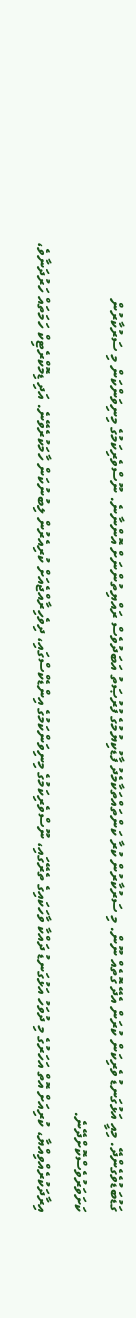ގަޑުބަޑުވެގެންދޭ. މިއީ އަޅުގަނޑު ވެރިކަން ކުރަން އެދޭ ގޮތެއް ނޫން. މި ސަރުކާރުން ކުރާ ކަންތައްތަކާމެދު ފާޑުކިޔުމުގެ ފުރުޞަތު އަބަދުވެސް ރައްޔިތުންނަށް އޮންނާނެ. ނޫސްވެރިކަމުގެ މިނިވަންކަން މި ސަރުކާރުން ކަށަވަރުވެސްކޮށްދޭނެ.
އިރާދަކުރެއްވިއްޔާ، ކުރިއަށް އޮތް އަހަރުގެ މި ދުވަހު އަޅުގަނޑު ދައްކާ ވާހަކައިގެ ތެރޭގައި، ނޫސްވެރިކަމުގެ މިނިވަންކަމުގެ އިންޑެކްސްގައި، ދިވެހިރާއްޖެއަށް ކުރިއެރުން ލިބުނުކަން ހާމަކުރެވޭނެ. އަދި ޑިމޮކްރެޓިކް ހަމަތައް ހަރުދަނާވެ،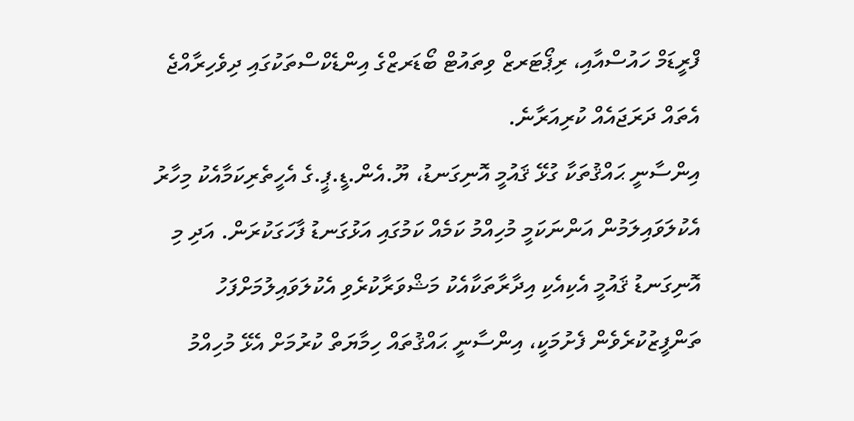ފްރީޑަމް ހައުސްއާއި، ރިޕޯޓަރޒް ވިތައުޓް ބޯޑަރޒްގެ އިންޑެކްސްތަކުގައި ދިވެހިރާއްޖެ އެތައް ދަރަޖައެއް ކުރިއަރާނެ.
އިންސާނީ ޙައްޤުތަކާ ގުޅޭ ޤައުމީ އޮނިގަނޑު، ޔޫ.އެން.ޑީ.ޕީ.ގެ އެހީތެރިކަމާއެކު މިހާރު އެކުލަވައިލަމުން އަންނަކަމީ މުހިއްމު ކަމެއް ކަމުގައި އަޅުގަނޑު ފާހަގަކުރަން. އަދި މި އޮނިގަނޑު ޤައުމީ އެކިއެކި އިދާރާތަކާއެކު މަޝްވަރާކުރެވި އެކުލަވައިލުމަށްފަހު ތަންފީޒުކުރެވެން ފެށުމަކީ، އިންސާނީ ޙައްޤުތައް ހިމާޔަތް ކުރުމަށް އެޅޭ މުހިއްމު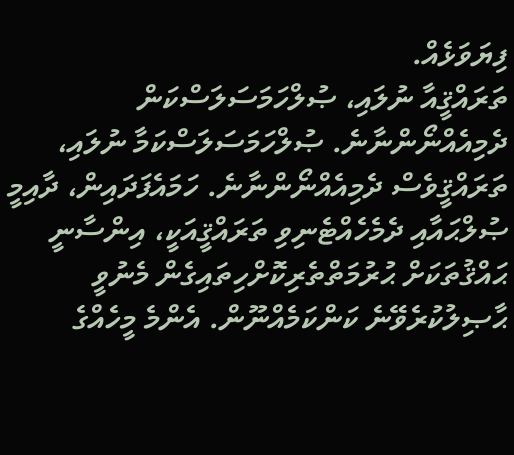ފިޔަވަޅެއް.
ތަރައްޤީއާ ނުލައި، ޞުލްހަމަސަލަސްކަން ދެމިއެއްނޯންނާނެ. ޞުލްހަމަސަލަސްކަމާ ނުލައި، ތަރައްޤީވެސް ދެމިއެއްނޯންނާނެ. ހަމައެފަދައިން، ދާއިމީ ޞުލްޙައާއި ދެމެހެއްޓެނިވި ތަރައްޤީއަކީ، އިންސާނީ ޙައްޤުތަކަށް ޙުރުމަތްތެރިކޮށްހިތައިގެން މެނުވީ ޙާޞިލުކުރެވޭނެ ކަންކަމެއްނޫން. އެންމެ މީހެއްގެ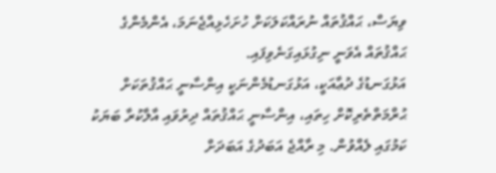ވިޔަސް، ޙައްޤުތައް ނުރައްކަލަކަށް ހުށަހެޅިއްޖެނަމަ، އެންމެންގެ ޙައްޤުތައް އެވަނީ ނިގުޅައިގަނެވިފައި.
އަޅުގަނޑުގެ ދުޢާއަކީ، އަޅުގަނޑުމެންނަކީ އިންސާނީ ޙައްޤުތަކަށް ޙުރްމަތްތެރިކޮށް ހިތައި، އިންސާނީ ޙައްޤުތައް ދިރުވައި އާލާކުރާ ބަޔަކު ކަމުގައި ލެއްވުން. މި ރާއްޖެ އަބަދުގެ އަބަދަށް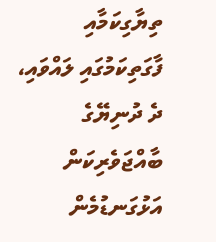ތިޔާގިކަމާއި ފާގަތިކަމުގައި ލައްވައި، ދެ ދުނިޔޭގެ ބާއްޖަވެރިކަން އަޅުގަނޑުމެން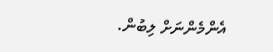އެންމެންނަށް ލިބުން.